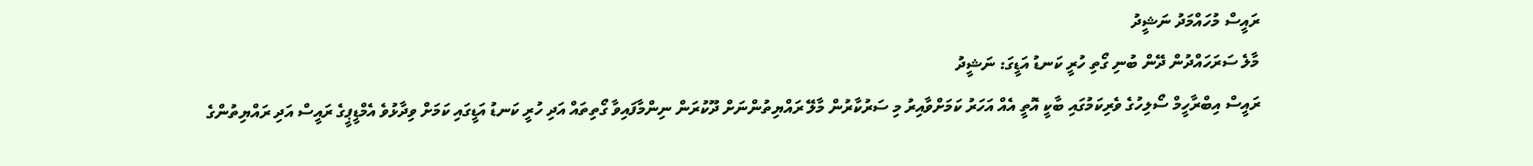ރައީސް މުހައްމަދު ނަޝީދު
މާލެ ސަރަހައްދުން ދޭން ބުނި ގޯތި ހުރީ ކަނޑު އަޑީގަ: ނަޝީދު
ރައީސް އިބްރާހީމް ސޯލިހުގެ ވެރިކަމުގައި ބާކީ އޮތީ އެއް އަހަރު ކަމަށްވާއިރު މި ސަރުކާރުން މާލޭ ރައްޔިތުންނަށް ދޫކުރަން ނިންމާފައިވާ ގޯތިތައް އަދި ހުރީ ކަނޑު އަޑީގައި ކަމަށް ވިދާޅުވެ އެމްޑީޕީގެ ރައީސް އަދި ރައްޔިތުންގެ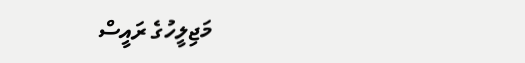މަޖިލީހުގެ ރައީސް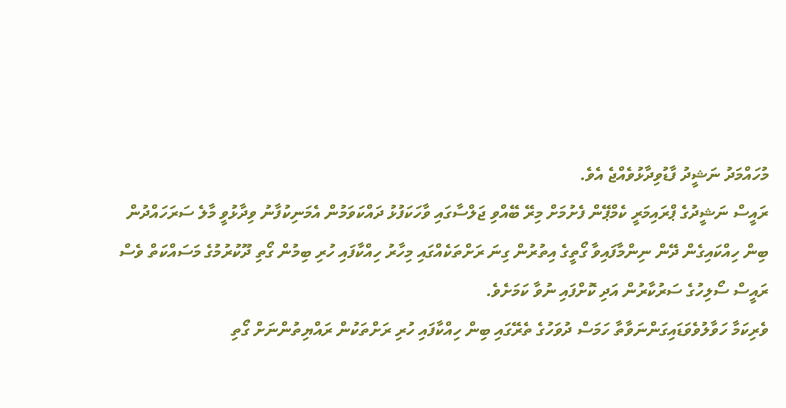މުހައްމަދު ނަޝީދު ފާޑުވިދާޅުވެއްޖެ އެވެ.
ރައީސް ނަޝީދުގެ ޕްރައިމަރީ ކެމްޕޭން ފެށުމަށް މިރޭ ބޭއްވި ޖަލްސާގައި ވާހަކަފުޅު ދައްކަވަމުން އެމަނިކުފާނު ވިދާޅުވީ މާލެ ސަރަހައްދުން ބިން ހިއްކައިގެން ދޭން ނިންމާފައިވާ ގޯތީގެ އިތުރުން ގިނަ ރަށްތަކެއްގައި މިހާރު ހިއްކާފައި ހުރި ބިމުން ގޯތި ދޫކުރުމުގެ މަސައްކަތް ވެސް ރައީސް ސޯލިހުގެ ސަރުކާރުން އަދި ކޮށްފައި ނުވާ ކަމަށެވެ.
ވެރިކަމާ ހަވާލުވެވަޑައިގަންނަވާތާ ހަމަސް ދުވަހުގެ ތެރޭގައި ބިން ހިއްކާފައި ހުރި ރަށްތަކުން ރައްޔިތުންނަށް ގޯތި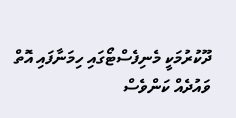ދޫކުރުމަކީ މެނިފެސްޓޯގައި ހިމަނާފައި އޮތް ވައުދެއް ކަންވެސް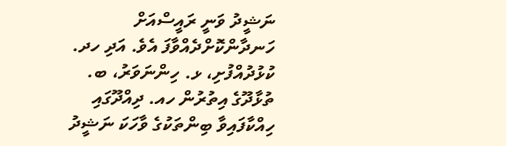ނަޝީދު ވަނީ ރައީސްއަށް ހަނދާންކޮށްދެއްވާފަ އެވެ. އަދި ހދ. ކުޅުދުއްފުށި، ޅ. ހިންނަވަރު، ބ. ތުޅާދޫގެ އިތުރުން ހއ. ދިއްދޫގައި ހިއްކާފައިވާ ބިންތަކުގެ ވާހަކަ ނަޝީދު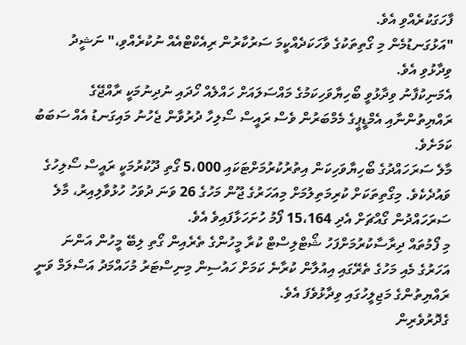ފާހަގަކުރެއްވި އެވެ.
"އަޅުގަނޑުމެން މި ގޯތިތަކުގެ ވާހަކަދެއްކީމަ ސަރުކާރުން ރިއެކްޓްއެއް ނުކުރެއްވި،" ނަޝީދު ވިދާޅުވި އެވެ.
އެމަނިކުފާނު ވިދާޅުވީ ބޯހިޔާވަހިކަމުގެ މައްސަލައަށް ހައްލެއް ހޯދައި ނުދިނުމަކީ ރާއްޖޭގެ ރައްޔިތުންނާއި އެމްޑީޕީގެ މެމްބަރުން ވެސް ރައީސް ސޯލިހާ ދުރުވާން ޖެހުނު މައިގަނޑު އެއް ސަބަބު ކަމަށެވެ.
މާލެ ސަރަހައްދުގެ ބޯހިޔާވަހިކަން އިތުރުކުރުމަށްޓަކައި 5،000 ގޯތި ދޫކުރުމަކީ ރައީސް ސޯލިހުގެ ވައުދެކެވެ. މިގޯތިތަކަށް ކުރިމަތިލުމަށް މިއަހަރުގެ ޖޫން މަހުގެ 26 ވަނަ ދުވަހު ހުޅުވާލިއިރު، މާލެ ސަރަހައްދުން ގޯއްޗަށް އެދި 15،164 ފޯމު ހުށަހަޅާފައިވެ އެވެ.
މި ފޯމުތައް ދިރާސާކުރުމަށްފަހު ޝޯޓްލިސްޓް ކުރާ މީހުންގެ ތެރެއިން ގޯތި ލިބޭ މީހުން އަންނަ އަހަރުގެ މެއި މަހުގެ ތެރޭގައި އިއުލާން ކުރާނެ ކަމަށް ހައުސިން މިނިސްޓަރު މުހައްމަދު އަސްލަމް ވަނީ ރައްޔިތުންގެ މަޖިލީހުގައި ވިދާޅުވެފަ އެވެ.
ގެދޮރުވެރިން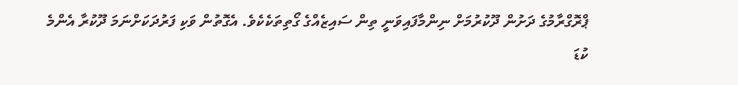ޕްރޮގްރާމުގެ ދަށުން ދޫކުރުމަށް ނިންމާފައިވަނީ ތިން ސައިޒެއްގެ ގޯތިތަކެކެވެ. އެގޮތުން ވަކި ފަރުދަކަށްނަމަ ދޫކުރާ އެންމެ ކުޑަ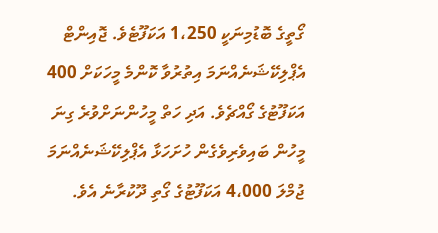ގޯތީގެ ބޮޑުމިނަކީ 1،250 އަކަފޫޓެވެ. ޖޮއިންޓް އެޕްލިކޭޝަނެއްނަމަ އިތުރުވާ ކޮންމެ މީހަކަށް 400 އަކަފޫޓުގެ ގޯއްޗެވެ. އަދި ހަތް މީހުންނަށްވުރެ ގިނަ މީހުން ބައިވެރިވެގެން ހުށަހަޅާ އެޕްލިކޭޝަނެއްނަމަ ޖުމްލަ 4،000 އަކަފޫޓުގެ ގޯތި ދޫކުރާނެ އެވެ.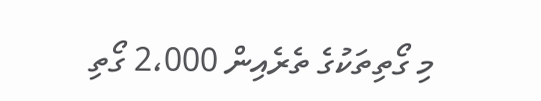މި ގޯތިތަކުގެ ތެރެއިން 2،000 ގޯތި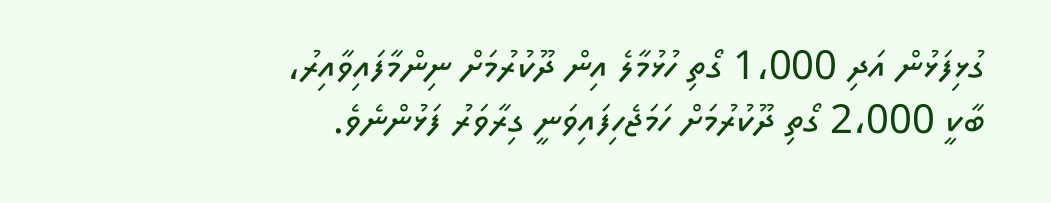ގުޅިފަޅުން އަދި 1،000 ގޯތި ހުޅުމާލެ އިން ދޫކުރުމަށް ނިންމާފައިވާއިރު، ބާކީ 2،000 ގޯތި ދޫކުރުމަށް ހަމަޖެހިފައިވަނީ ގިރާވަރު ފަޅުންނެވެ.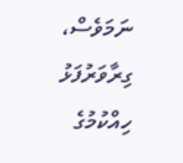ނަމަވެސް، ގިރާވަރުފަޅު ހިއްކުމުގެ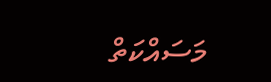މަސައްކަތް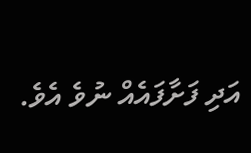އަދި ފަށާފައެއް ނުވެ އެވެ.